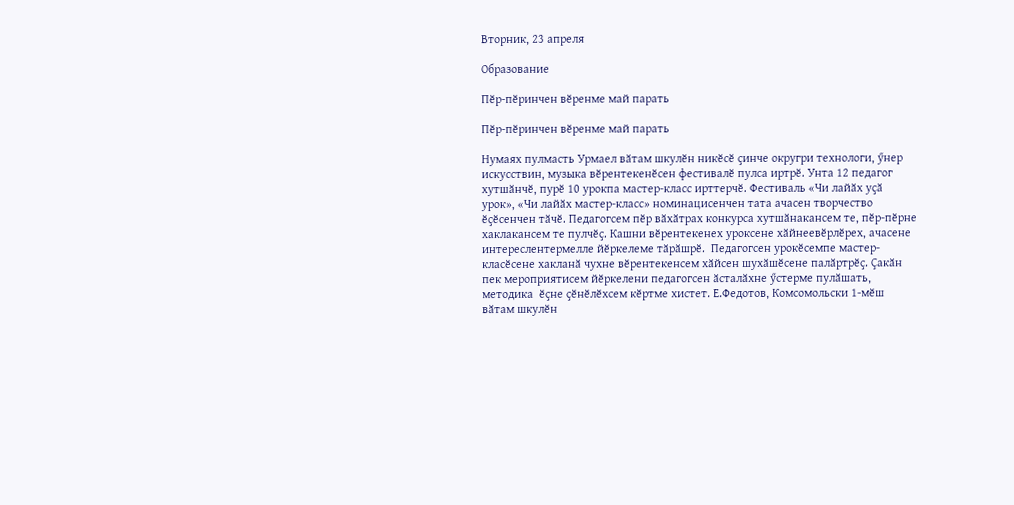Вторник, 23 апреля

Образование

Пӗр-пӗринчен вӗренме май парать

Пӗр-пӗринчен вӗренме май парать

Нумаях пулмасть Урмаел вӑтам шкулӗн никӗсӗ ҫинче округри технологи, ӳнер искусствин, музыка вӗрентекенӗсен фестивалӗ пулса иртрӗ. Унта 12 педагог хутшӑнчӗ, пурӗ 10 урокпа мастер-класс ирттерчӗ. Фестиваль «Чи лайӑх уҫӑ урок», «Чи лайӑх мастер-класс» номинацисенчен тата ачасен творчество ӗҫӗсенчен тӑчӗ. Педагогсем пӗр вӑхӑтрах конкурса хутшӑнакансем те, пӗр-пӗрне хаклакансем те пулчӗҫ. Кашни вӗрентекенех уроксене хӑйнеевӗрлӗрех, ачасене интереслентермелле йӗркелеме тӑрӑшрӗ.  Педагогсен урокӗсемпе мастер-класӗсене хакланӑ чухне вӗрентекенсем хӑйсен шухӑшӗсене палӑртрӗҫ. Ҫакӑн пек мероприятисем йӗркелени педагогсен ӑсталӑхне ӳстерме пулӑшать, методика  ӗҫне ҫӗнӗлӗхсем кӗртме хистет. Е.Федотов, Комсомольски 1-мӗш вӑтам шкулӗн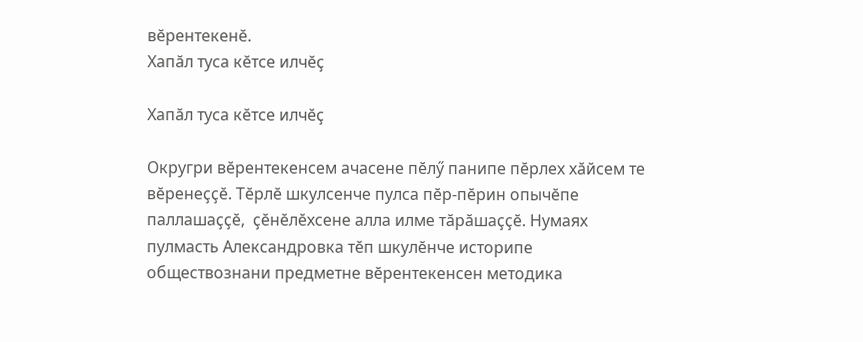вӗрентекенӗ.
Хапӑл туса кӗтсе илчӗҫ

Хапӑл туса кӗтсе илчӗҫ

Округри вӗрентекенсем ачасене пӗлӳ панипе пӗрлех хӑйсем те вӗренеҫҫӗ. Тӗрлӗ шкулсенче пулса пӗр-пӗрин опычӗпе паллашаҫҫӗ,  ҫӗнӗлӗхсене алла илме тӑрӑшаҫҫӗ. Нумаях пулмасть Александровка тӗп шкулӗнче историпе обществознани предметне вӗрентекенсен методика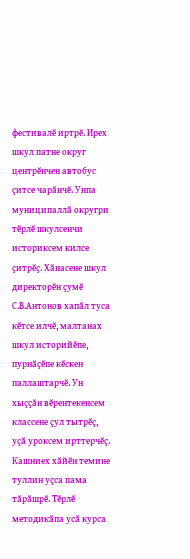фестивалӗ иртрӗ. Ирех шкул патне округ центрӗнчен автобус ҫитсе чарӑнчӗ. Унпа муниципаллӑ округри тӗрлӗ шкулсенчи историксем килсе ҫитрӗҫ. Хӑнасене шкул директорӗн ҫумӗ С.В.Антонов хапӑл туса кӗтсе илчӗ, малтанах шкул историйӗпе, пурнӑҫӗпе кӗскен паллаштарчӗ. Ун хыҫҫӑн вӗрентекенсем классене ҫул тытрӗҫ, уҫӑ уроксем ирттерчӗҫ. Кашниех хӑйӗн темине туллин уҫса пама тӑрӑшрӗ. Тӗрлӗ методикӑпа усӑ курса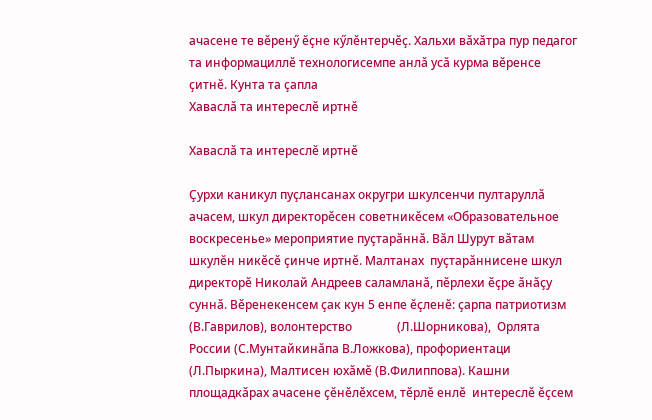ачасене те вӗренӳ ӗҫне кӳлӗнтерчӗҫ. Хальхи вӑхӑтра пур педагог та информациллӗ технологисемпе анлӑ усӑ курма вӗренсе ҫитнӗ. Кунта та ҫапла
Хаваслӑ та интереслӗ иртнӗ

Хаваслӑ та интереслӗ иртнӗ

Ҫурхи каникул пуҫлансанах округри шкулсенчи пултаруллӑ ачасем, шкул директорӗсен советникӗсем «Образовательное воскресенье» мероприятие пуҫтарӑннӑ. Вӑл Шурут вӑтам шкулӗн никӗсӗ ҫинче иртнӗ. Малтанах  пуҫтарӑннисене шкул директорӗ Николай Андреев саламланӑ, пӗрлехи ӗҫре ӑнӑҫу суннӑ. Вӗренекенсем ҫак кун 5 енпе ӗҫленӗ: ҫарпа патриотизм (В.Гаврилов), волонтерство               (Л.Шорникова),  Орлята России (С.Мунтайкинӑпа В.Ложкова), профориентаци (Л.Пыркина), Малтисен юхӑмӗ (В.Филиппова). Кашни площадкӑрах ачасене ҫӗнӗлӗхсем, тӗрлӗ енлӗ  интереслӗ ӗҫсем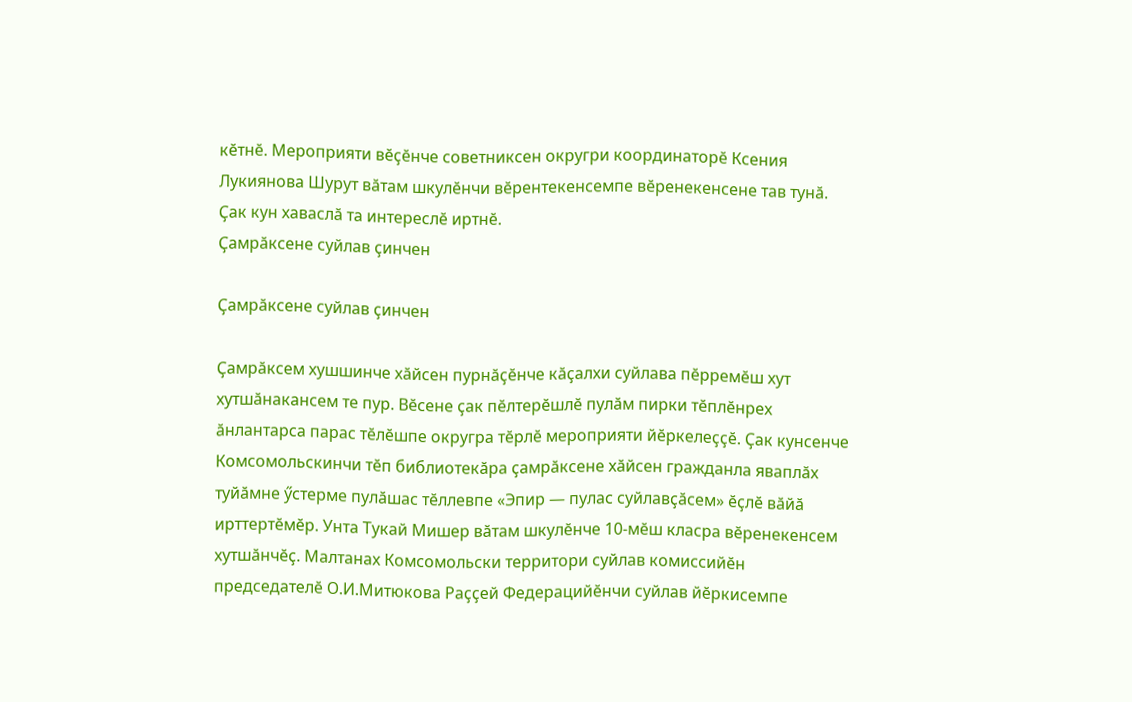кӗтнӗ. Мероприяти вӗҫӗнче советниксен округри координаторӗ Ксения Лукиянова Шурут вӑтам шкулӗнчи вӗрентекенсемпе вӗренекенсене тав тунӑ. Ҫак кун хаваслӑ та интереслӗ иртнӗ.
Ҫамрӑксене суйлав ҫинчен

Ҫамрӑксене суйлав ҫинчен

Ҫамрӑксем хушшинче хӑйсен пурнӑҫӗнче кӑҫалхи суйлава пӗрремӗш хут хутшӑнакансем те пур. Вӗсене ҫак пӗлтерӗшлӗ пулӑм пирки тӗплӗнрех ӑнлантарса парас тӗлӗшпе округра тӗрлӗ мероприяти йӗркелеҫҫӗ. Ҫак кунсенче Комсомольскинчи тӗп библиотекӑра ҫамрӑксене хӑйсен гражданла яваплӑх туйӑмне ӳстерме пулӑшас тӗллевпе «Эпир — пулас суйлавҫӑсем» ӗҫлӗ вӑйӑ ирттертӗмӗр. Унта Тукай Мишер вӑтам шкулӗнче 10-мӗш класра вӗренекенсем хутшӑнчӗҫ. Малтанах Комсомольски территори суйлав комиссийӗн председателӗ О.И.Митюкова Раҫҫей Федерацийӗнчи суйлав йӗркисемпе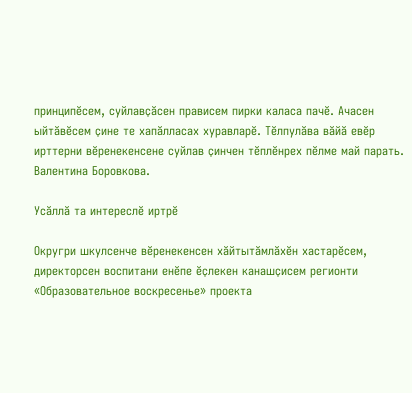принципӗсем, суйлавҫӑсен прависем пирки каласа пачӗ. Ачасен ыйтӑвӗсем ҫине те хапӑлласах хуравларӗ. Тӗлпулӑва вӑйӑ евӗр ирттерни вӗренекенсене суйлав ҫинчен тӗплӗнрех пӗлме май парать. Валентина Боровкова.

Усӑллӑ та интереслӗ иртрӗ

Округри шкулсенче вӗренекенсен хӑйтытӑмлӑхӗн хастарӗсем, директорсен воспитани енӗпе ӗҫлекен канашҫисем регионти «Образовательное воскресенье» проекта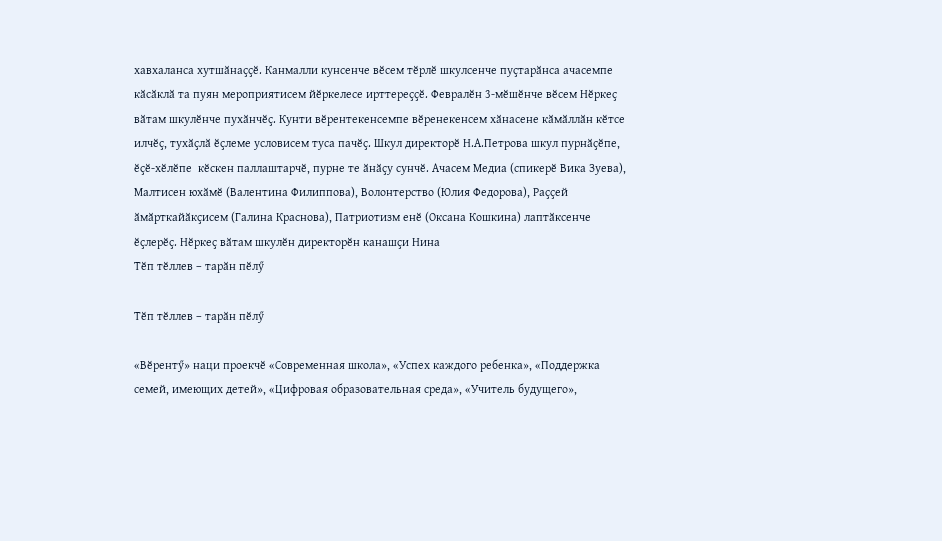хавхаланса хутшӑнаҫҫӗ. Канмалли кунсенче вӗсем тӗрлӗ шкулсенче пуҫтарӑнса ачасемпе кӑсӑклӑ та пуян мероприятисем йӗркелесе ирттереҫҫӗ. Февралӗн 3-мӗшӗнче вӗсем Нӗркеҫ вӑтам шкулӗнче пухӑнчӗҫ. Кунти вӗрентекенсемпе вӗренекенсем хӑнасене кӑмӑллӑн кӗтсе илчӗҫ, тухӑҫлӑ ӗҫлеме условисем туса пачӗҫ. Шкул директорӗ Н.А.Петрова шкул пурнӑҫӗпе, ӗҫӗ-хӗлӗпе  кӗскен паллаштарчӗ, пурне те ӑнӑҫу сунчӗ. Ачасем Медиа (спикерӗ Вика Зуева), Малтисен юхӑмӗ (Валентина Филиппова), Волонтерство (Юлия Федорова), Раҫҫей ӑмӑрткайӑкҫисем (Галина Краснова), Патриотизм енӗ (Оксана Кошкина) лаптӑксенче ӗҫлерӗҫ. Нӗркеҫ вӑтам шкулӗн директорӗн канашҫи Нина
Тӗп тӗллев – тарӑн пӗлӳ

Тӗп тӗллев – тарӑн пӗлӳ

«Вӗрентӳ» наци проекчӗ «Современная школа», «Успех каждого ребенка», «Поддержка семей, имеющих детей», «Цифровая образовательная среда», «Учитель будущего»,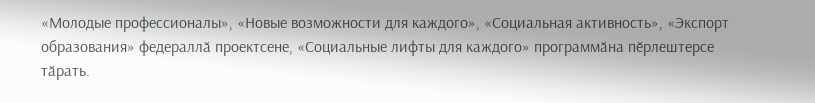«Молодые профессионалы», «Новые возможности для каждого», «Социальная активность», «Экспорт образования» федераллӑ проектсене, «Социальные лифты для каждого» программӑна пӗрлештерсе тӑрать.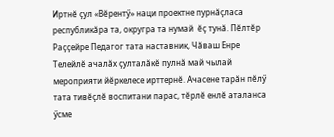Иртнӗ ҫул «Вӗрентӳ» наци проектне пурнӑҫласа республикӑра та, округра та нумай  ӗҫ тунӑ. Пӗлтӗр Раҫҫейре Педагог тата наставник, Чӑваш Енре Телейлӗ ачалӑх ҫулталӑкӗ пулнӑ май чылай мероприяти йӗркелесе ирттернӗ. Ачасене тарӑн пӗлӳ тата тивӗҫлӗ воспитани парас, тӗрлӗ енлӗ аталанса ӳсме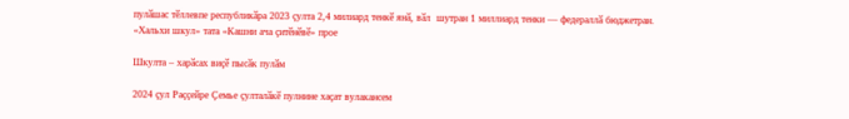пулӑшас тӗллевпе республикӑра 2023 ҫулта 2,4 милиард тенкӗ янӑ, вӑл  шутран 1 миллиард тенки — федераллӑ бюджетран. «Хальхи шкул» тата «Кашни ача ҫитӗнӗвӗ» прое

Шкулта – харӑсах виҫӗ пысӑк пулӑм

2024 ҫул Раҫҫейре Ҫемье ҫулталӑкӗ пулнине хаҫат вулакансем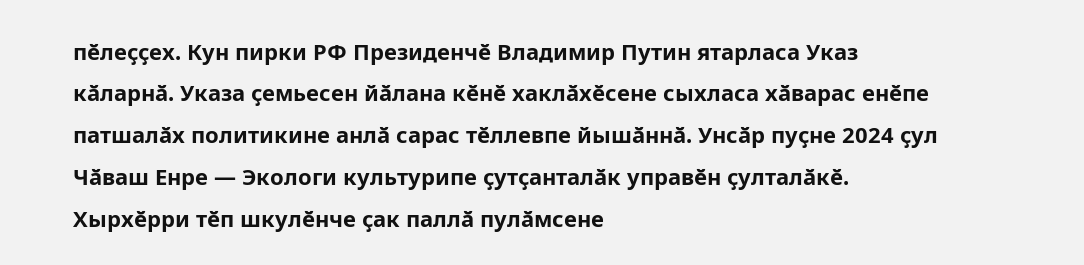пӗлеҫҫех. Кун пирки РФ Президенчӗ Владимир Путин ятарласа Указ кӑларнӑ. Указа ҫемьесен йӑлана кӗнӗ хаклӑхӗсене сыхласа хӑварас енӗпе патшалӑх политикине анлӑ сарас тӗллевпе йышӑннӑ. Унсӑр пуҫне 2024 ҫул Чӑваш Енре — Экологи культурипе ҫутҫанталӑк управӗн ҫулталӑкӗ. Хырхӗрри тӗп шкулӗнче ҫак паллӑ пулӑмсене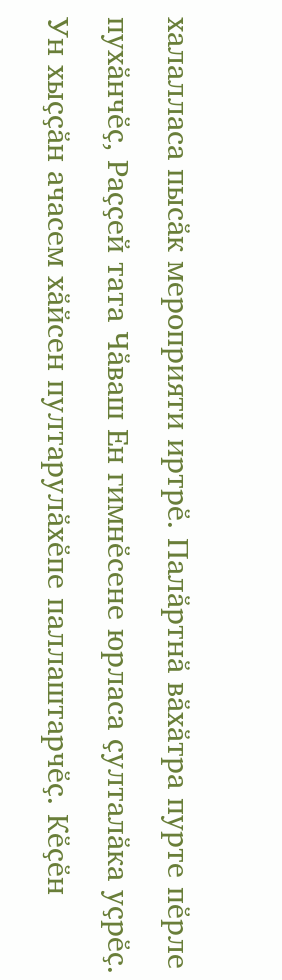халалласа пысӑк мероприяти иртрӗ. Палӑртнӑ вӑхӑтра пурте пӗрле пухӑнчӗҫ, Раҫҫей тата Чӑваш Ен гимнӗсене юрласа ҫулталӑка уҫрӗҫ. Ун хыҫҫӑн ачасем хӑйсен пултарулӑхӗпе паллаштарчӗҫ. Кӗҫӗн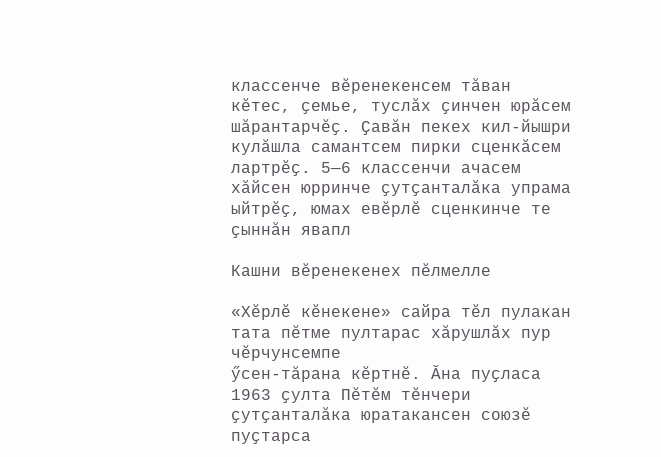классенче вӗренекенсем тӑван кӗтес, ҫемье, туслӑх ҫинчен юрӑсем шӑрантарчӗҫ. Ҫавӑн пекех кил-йышри кулӑшла самантсем пирки сценкӑсем лартрӗҫ. 5—6 классенчи ачасем хӑйсен юрринче ҫутҫанталӑка упрама ыйтрӗҫ, юмах евӗрлӗ сценкинче те ҫыннӑн явапл

Кашни вӗренекенех пӗлмелле

«Хӗрлӗ кӗнекене» сайра тӗл пулакан тата пӗтме пултарас хӑрушлӑх пур чӗрчунсемпе                       ӳсен-тӑрана кӗртнӗ. Ӑна пуҫласа 1963 ҫулта Пӗтӗм тӗнчери ҫутҫанталӑка юратакансен союзӗ пуҫтарса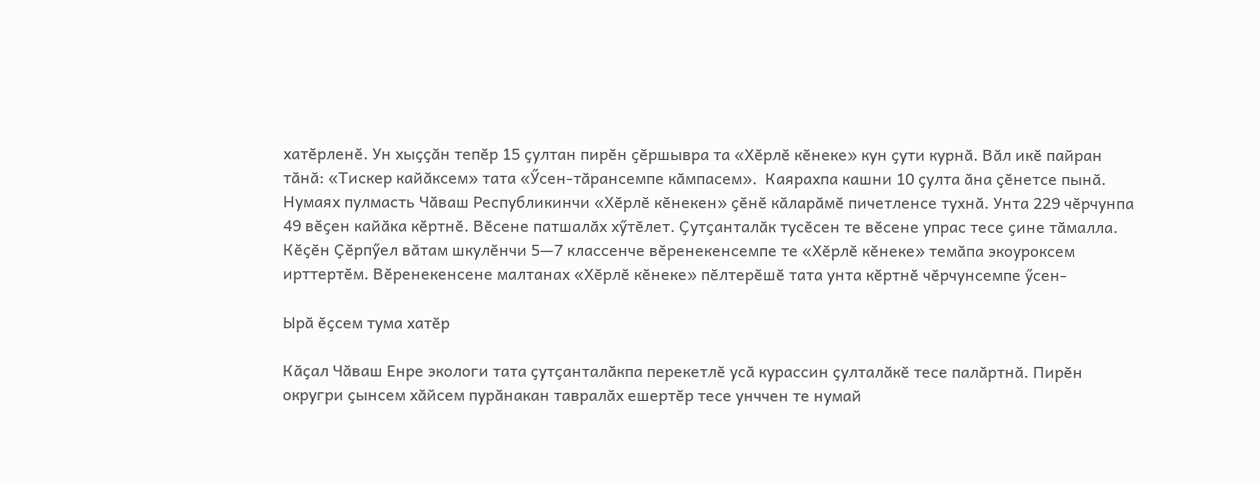хатӗрленӗ. Ун хыҫҫӑн тепӗр 15 ҫултан пирӗн ҫӗршывра та «Хӗрлӗ кӗнеке» кун ҫути курнӑ. Вӑл икӗ пайран тӑнӑ: «Тискер кайӑксем» тата «Ӳсен-тӑрансемпе кӑмпасем».  Каярахпа кашни 10 ҫулта ӑна ҫӗнетсе пынӑ. Нумаях пулмасть Чӑваш Республикинчи «Хӗрлӗ кӗнекен» ҫӗнӗ кӑларӑмӗ пичетленсе тухнӑ. Унта 229 чӗрчунпа 49 вӗҫен кайӑка кӗртнӗ. Вӗсене патшалӑх хӳтӗлет. Ҫутҫанталӑк тусӗсен те вӗсене упрас тесе ҫине тӑмалла. Кӗҫӗн Ҫӗрпӳел вӑтам шкулӗнчи 5—7 классенче вӗренекенсемпе те «Хӗрлӗ кӗнеке» темӑпа экоуроксем ирттертӗм. Вӗренекенсене малтанах «Хӗрлӗ кӗнеке» пӗлтерӗшӗ тата унта кӗртнӗ чӗрчунсемпе ӳсен-

Ырӑ ӗҫсем тума хатӗр

Кӑҫал Чӑваш Енре экологи тата ҫутҫанталӑкпа перекетлӗ усӑ курассин ҫулталӑкӗ тесе палӑртнӑ. Пирӗн округри ҫынсем хӑйсем пурӑнакан тавралӑх ешертӗр тесе унччен те нумай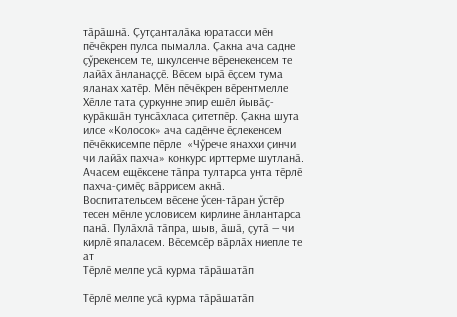тӑрӑшнӑ. Ҫутҫанталӑка юратасси мӗн пӗчӗкрен пулса пымалла. Ҫакна ача садне ҫӳрекенсем те, шкулсенче вӗренекенсем те лайӑх ӑнланаҫҫӗ. Вӗсем ырӑ ӗҫсем тума яланах хатӗр. Мӗн пӗчӗкрен вӗрентмелле Хӗлле тата ҫуркунне эпир ешӗл йывӑҫ-курӑкшӑн тунсӑхласа ҫитетпӗр. Ҫакна шута илсе «Колосок» ача садӗнче ӗҫлекенсем пӗчӗккисемпе пӗрле  «Чӳрече янаххи ҫинчи чи лайӑх пахча» конкурс ирттерме шутланӑ. Ачасем ещӗксене тӑпра тултарса унта тӗрлӗ пахча-ҫимӗҫ вӑррисем акнӑ. Воспитательсем вӗсене ӳсен-тӑран ӳстӗр тесен мӗнле условисем кирлине ӑнлантарса панӑ. Пулӑхлӑ тӑпра, шыв, ӑшӑ, ҫутӑ — чи кирлӗ япаласем. Вӗсемсӗр вӑрлӑх ниепле те ат
Тӗрлӗ мелпе усӑ курма тӑрӑшатӑп

Тӗрлӗ мелпе усӑ курма тӑрӑшатӑп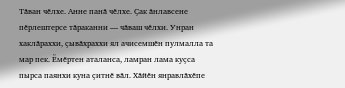Тӑван чӗлхе. Анне панӑ чӗлхе. Ҫак ӑнлавсене пӗрлештерсе тӑраканни — чӑваш чӗлхи. Унран хаклӑраххи, ҫывӑхраххи ял ачисемшӗн пулмалла та мар пек. Ӗмӗртен аталанса, ламран лама куҫса пырса паянхи куна ҫитнӗ вӑл. Хӑйӗн янравлӑхӗпе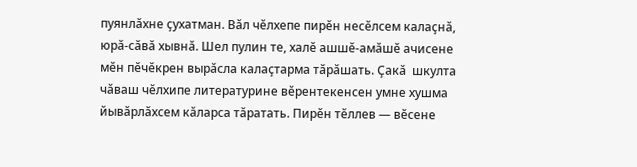пуянлӑхне ҫухатман. Вӑл чӗлхепе пирӗн несӗлсем калаҫнӑ, юрӑ-сӑвӑ хывнӑ. Шел пулин те, халӗ ашшӗ-амӑшӗ ачисене мӗн пӗчӗкрен вырӑсла калаҫтарма тӑрӑшать. Ҫакӑ  шкулта чӑваш чӗлхипе литературине вӗрентекенсен умне хушма йывӑрлӑхсем кӑларса тӑратать. Пирӗн тӗллев — вӗсене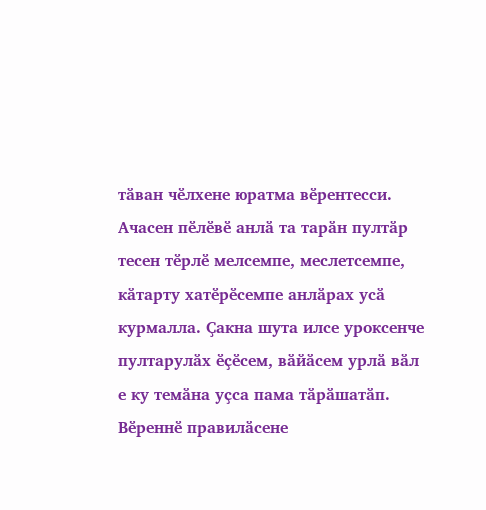тӑван чӗлхене юратма вӗрентесси. Ачасен пӗлӗвӗ анлӑ та тарӑн пултӑр тесен тӗрлӗ мелсемпе, меслетсемпе, кӑтарту хатӗрӗсемпе анлӑрах усӑ курмалла. Ҫакна шута илсе уроксенче пултарулӑх ӗҫӗсем, вӑйӑсем урлӑ вӑл е ку темӑна уҫса пама тӑрӑшатӑп. Вӗреннӗ правилӑсене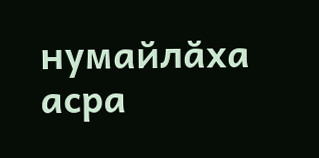нумайлӑха асра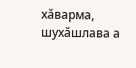хӑварма, шухӑшлава а